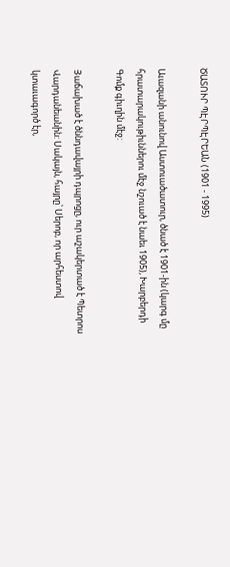ԾԱՏՈՒՐ ՊԷՐՊԷՐԵԱՆ (1901 - 1995)

Աւազանի անունով Աստուածատուր, ծնած է 1901-ին (կարգ մը հրատարակութիւններու մէջ նշուած է նաեւ 1905), Խարբերդի Գոմք գիւղին մէջ:

Յաճախած է ծննդավայրի դպրոցը, ուր աշակերտած է Պետրոս Վարդանեանին: Սակայն, հայրը՝ Սերոբ, որ արհեստով կտաւագործ էր,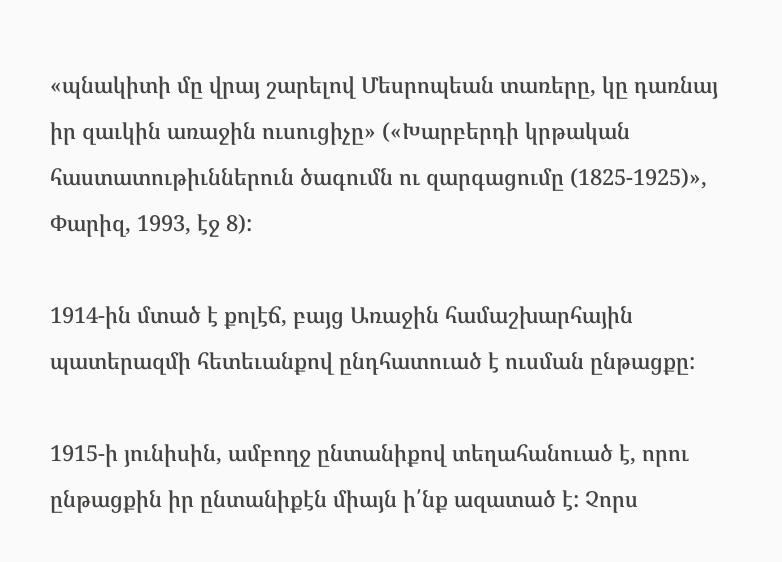«պնակիտի մը վրայ շարելով Մեսրոպեան տառերը, կը դառնայ իր զաւկին առաջին ուսուցիչը» («Խարբերդի կրթական հաստատութիւններուն ծագումն ու զարգացումը (1825-1925)», Փարիզ, 1993, էջ 8):

1914-ին մտած է քոլէճ, բայց Առաջին համաշխարհային պատերազմի հետեւանքով ընդհատուած է ուսման ընթացքը:

1915-ի յունիսին, ամբողջ ընտանիքով տեղահանուած է, որու ընթացքին իր ընտանիքէն միայն ի՛նք ազատած է: Չորս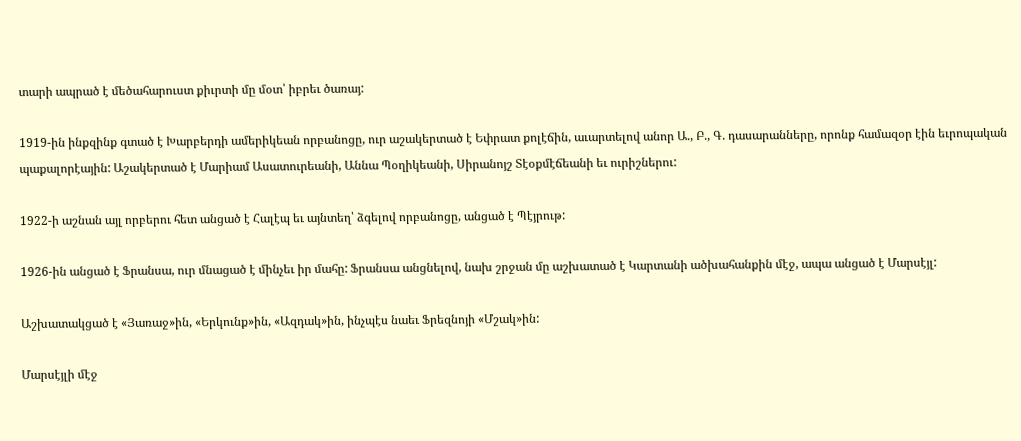տարի ապրած է մեծահարուստ քիւրտի մը մօտ՝ իբրեւ ծառայ:

1919-ին ինքզինք գտած է Խարբերդի ամերիկեան որբանոցը, ուր աշակերտած է Եփրատ քոլէճին, աւարտելով անոր Ա., Բ., Գ. դասարանները, որոնք համազօր էին եւրոպական պաքալորէային: Աշակերտած է Մարիամ Ասատուրեանի, Աննա Պօղիկեանի, Սիրանոյշ Տէօքմէճեանի եւ ուրիշներու:

1922-ի աշնան այլ որբերու հետ անցած է Հալէպ եւ այնտեղ՝ ձգելով որբանոցը, անցած է Պէյրութ:

1926-ին անցած է Ֆրանսա, ուր մնացած է մինչեւ իր մահը: Ֆրանսա անցնելով, նախ շրջան մը աշխատած է Կարտանի ածխահանքին մէջ, ապա անցած է Մարսէյլ:

Աշխատակցած է «Յառաջ»ին, «Երկունք»ին, «Ազդակ»ին, ինչպէս նաեւ Ֆրեզնոյի «Մշակ»ին:

Մարսէյլի մէջ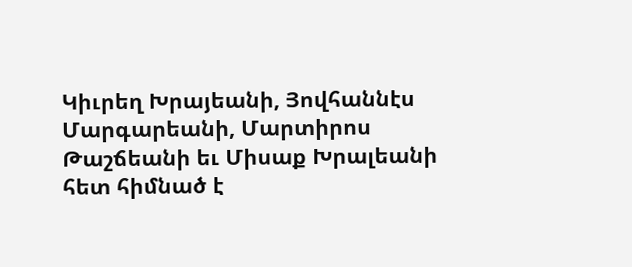Կիւրեղ Խրայեանի, Յովհաննէս Մարգարեանի, Մարտիրոս Թաշճեանի եւ Միսաք Խրալեանի հետ հիմնած է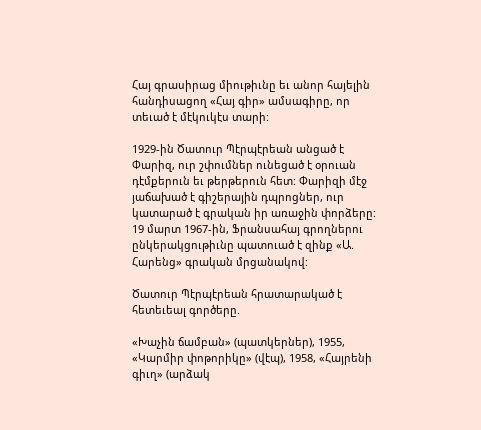Հայ գրասիրաց միութիւնը եւ անոր հայելին հանդիսացող «Հայ գիր» ամսագիրը, որ տեւած է մէկուկէս տարի:

1929-ին Ծատուր Պէրպէրեան անցած է Փարիզ, ուր շփումներ ունեցած է օրուան դէմքերուն եւ թերթերուն հետ: Փարիզի մէջ յաճախած է գիշերային դպրոցներ, ուր կատարած է գրական իր առաջին փորձերը: 19 մարտ 1967-ին, Ֆրանսահայ գրողներու ընկերակցութիւնը պատուած է զինք «Ա. Հարենց» գրական մրցանակով:

Ծատուր Պէրպէրեան հրատարակած է հետեւեալ գործերը.

«Խաչին ճամբան» (պատկերներ), 1955, «Կարմիր փոթորիկը» (վէպ), 1958, «Հայրենի գիւղ» (արձակ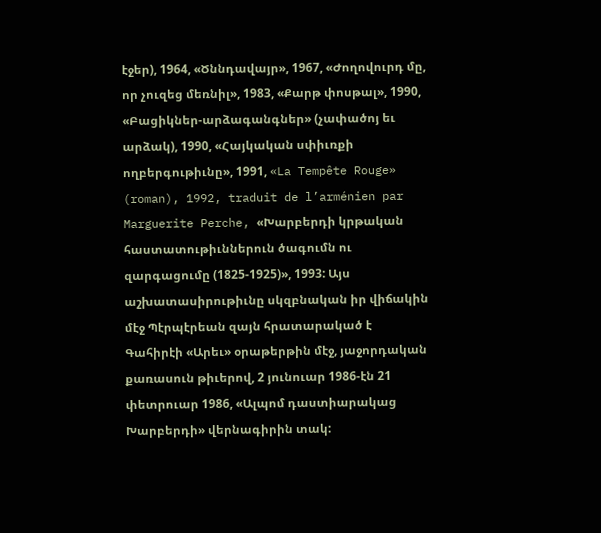էջեր), 1964, «Ծննդավայր», 1967, «Ժողովուրդ մը, որ չուզեց մեռնիլ», 1983, «Քարթ փոսթալ», 1990, «Բացիկներ-արձագանգներ» (չափածոյ եւ արձակ), 1990, «Հայկական սփիւռքի ողբերգութիւնը», 1991, «La Tempête Rouge» (roman), 1992, traduit de l’arménien par Marguerite Perche, «Խարբերդի կրթական հաստատութիւններուն ծագումն ու զարգացումը (1825-1925)», 1993: Այս աշխատասիրութիւնը սկզբնական իր վիճակին մէջ Պէրպէրեան զայն հրատարակած է Գահիրէի «Արեւ» օրաթերթին մէջ, յաջորդական քառասուն թիւերով, 2 յունուար 1986-էն 21 փետրուար 1986, «Ալպոմ դաստիարակաց Խարբերդի» վերնագիրին տակ: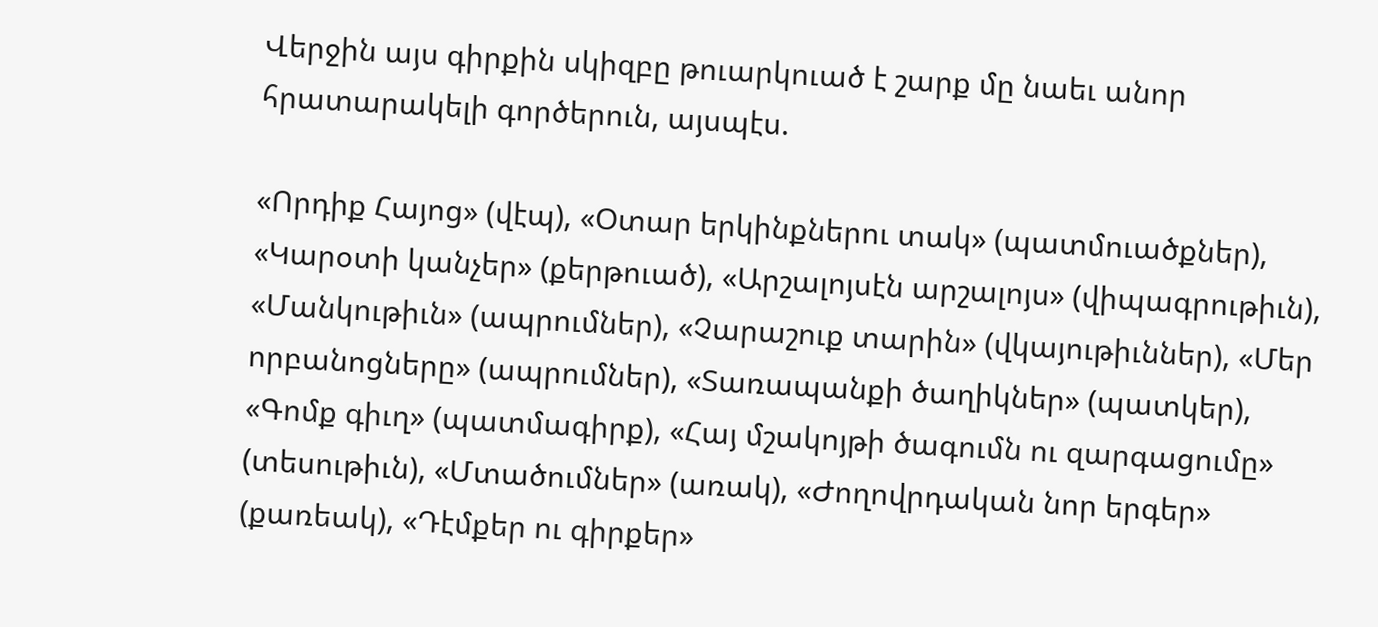Վերջին այս գիրքին սկիզբը թուարկուած է շարք մը նաեւ անոր հրատարակելի գործերուն, այսպէս.

«Որդիք Հայոց» (վէպ), «Օտար երկինքներու տակ» (պատմուածքներ), «Կարօտի կանչեր» (քերթուած), «Արշալոյսէն արշալոյս» (վիպագրութիւն), «Մանկութիւն» (ապրումներ), «Չարաշուք տարին» (վկայութիւններ), «Մեր որբանոցները» (ապրումներ), «Տառապանքի ծաղիկներ» (պատկեր), «Գոմք գիւղ» (պատմագիրք), «Հայ մշակոյթի ծագումն ու զարգացումը» (տեսութիւն), «Մտածումներ» (առակ), «Ժողովրդական նոր երգեր» (քառեակ), «Դէմքեր ու գիրքեր»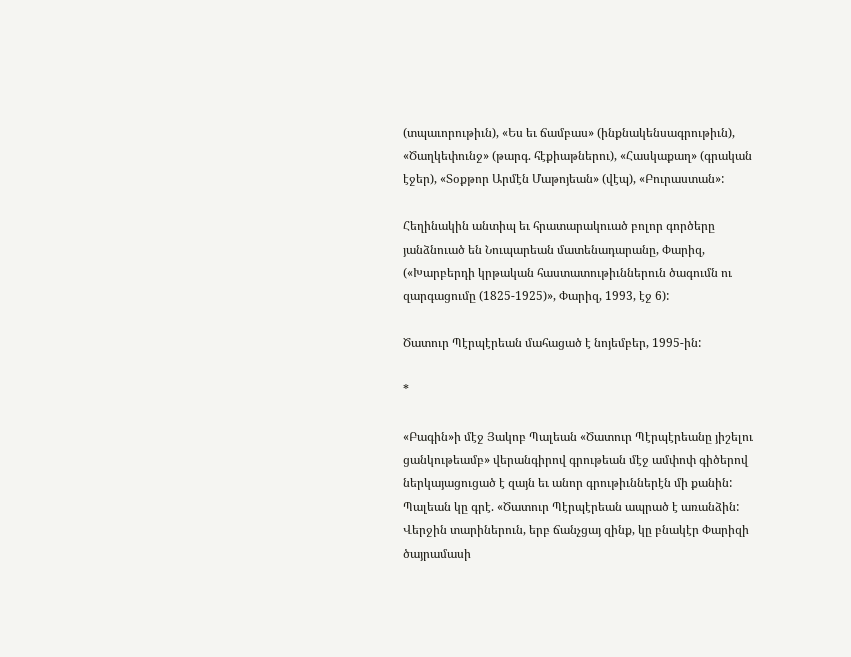(տպաւորութիւն), «Ես եւ ճամբաս» (ինքնակենսագրութիւն), «Ծաղկեփունջ» (թարգ. հէքիաթներու), «Հասկաքաղ» (գրական էջեր), «Տօքթոր Արմէն Մաթոյեան» (վէպ), «Բուրաստան»:

Հեղինակին անտիպ եւ հրատարակուած բոլոր գործերը յանձնուած են Նուպարեան մատենադարանը, Փարիզ, («Խարբերդի կրթական հաստատութիւններուն ծագումն ու զարգացումը (1825-1925)», Փարիզ, 1993, էջ 6):

Ծատուր Պէրպէրեան մահացած է նոյեմբեր, 1995-ին:

*

«Բագին»ի մէջ Յակոբ Պալեան «Ծատուր Պէրպէրեանը յիշելու ցանկութեամբ» վերանգիրով գրութեան մէջ ամփոփ գիծերով ներկայացուցած է զայն եւ անոր գրութիւններէն մի քանին: Պալեան կը գրէ. «Ծատուր Պէրպէրեան ապրած է առանձին: Վերջին տարիներուն, երբ ճանչցայ զինք, կը բնակէր Փարիզի ծայրամասի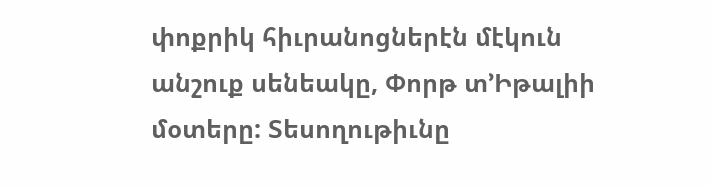փոքրիկ հիւրանոցներէն մէկուն անշուք սենեակը, Փորթ տ՚Իթալիի մօտերը: Տեսողութիւնը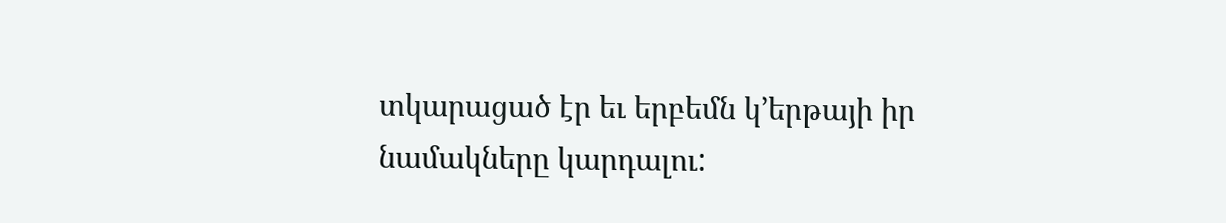տկարացած էր եւ երբեմն կ՚երթայի իր նամակները կարդալու: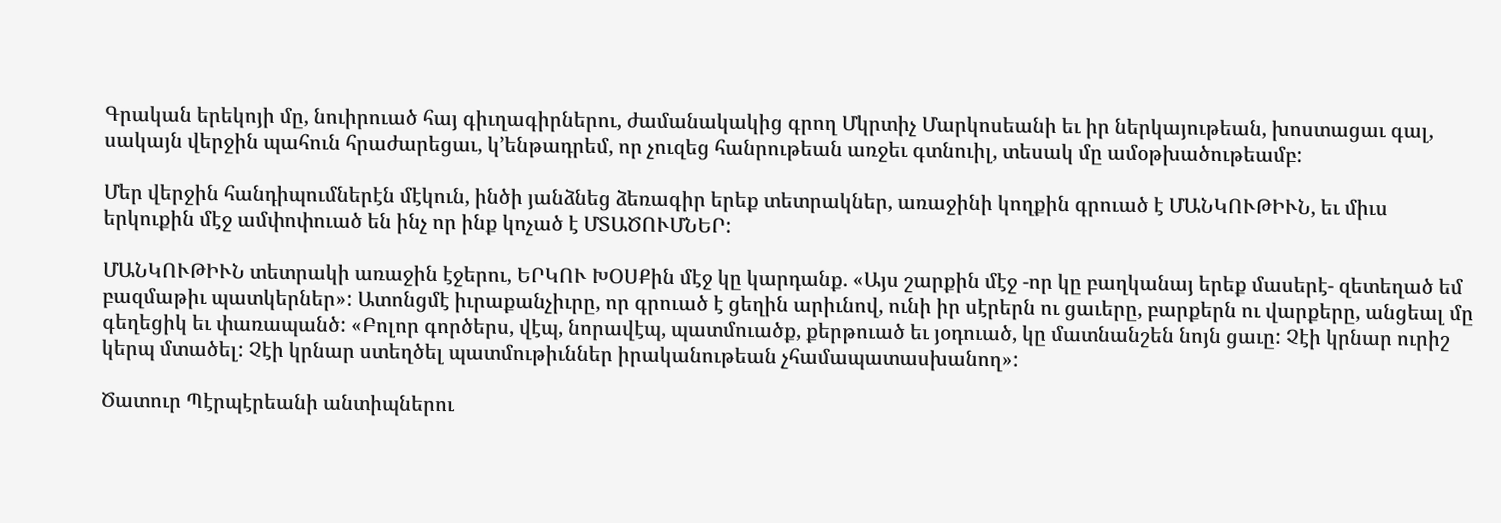Գրական երեկոյի մը, նուիրուած հայ գիւղագիրներու, ժամանակակից գրող Մկրտիչ Մարկոսեանի եւ իր ներկայութեան, խոստացաւ գալ, սակայն վերջին պահուն հրաժարեցաւ, կ՚ենթադրեմ, որ չուզեց հանրութեան առջեւ գտնուիլ, տեսակ մը ամօթխածութեամբ:

Մեր վերջին հանդիպումներէն մէկուն, ինծի յանձնեց ձեռագիր երեք տետրակներ, առաջինի կողքին գրուած է ՄԱՆԿՈՒԹԻՒՆ, եւ միւս երկուքին մէջ ամփոփուած են ինչ որ ինք կոչած է ՄՏԱԾՈՒՄՆԵՐ:

ՄԱՆԿՈՒԹԻՒՆ տետրակի առաջին էջերու, ԵՐԿՈՒ ԽՕՍՔին մէջ կը կարդանք. «Այս շարքին մէջ -որ կը բաղկանայ երեք մասերէ- զետեղած եմ բազմաթիւ պատկերներ»: Ատոնցմէ իւրաքանչիւրը, որ գրուած է ցեղին արիւնով, ունի իր սէրերն ու ցաւերը, բարքերն ու վարքերը, անցեալ մը գեղեցիկ եւ փառապանծ: «Բոլոր գործերս, վէպ, նորավէպ, պատմուածք, քերթուած եւ յօդուած, կը մատնանշեն նոյն ցաւը: Չէի կրնար ուրիշ կերպ մտածել: Չէի կրնար ստեղծել պատմութիւններ իրականութեան չհամապատասխանող»:

Ծատուր Պէրպէրեանի անտիպներու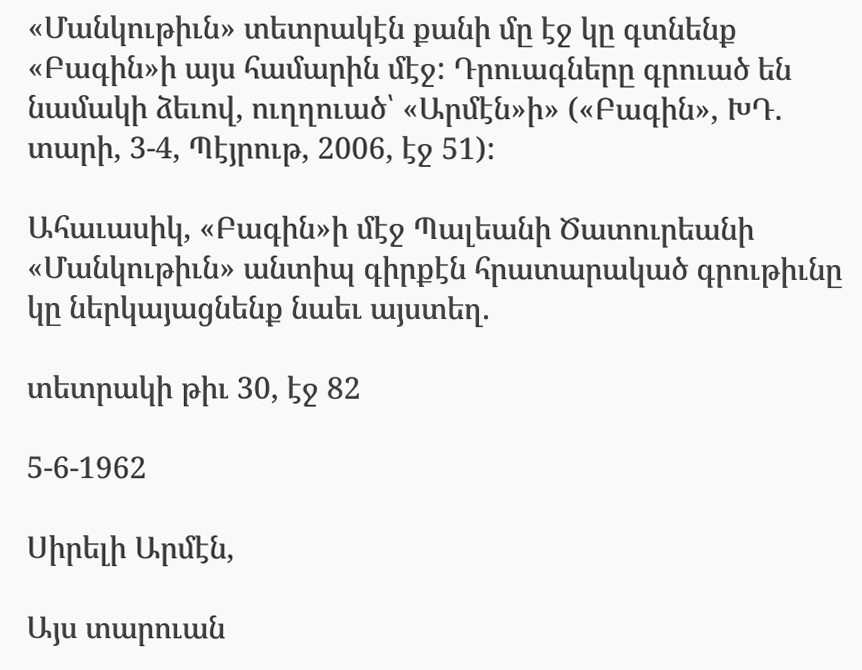«Մանկութիւն» տետրակէն քանի մը էջ կը գտնենք «Բագին»ի այս համարին մէջ: Դրուագները գրուած են նամակի ձեւով, ուղղուած՝ «Արմէն»ի» («Բագին», ԽԴ. տարի, 3-4, Պէյրութ, 2006, էջ 51):

Ահաւասիկ, «Բագին»ի մէջ Պալեանի Ծատուրեանի «Մանկութիւն» անտիպ գիրքէն հրատարակած գրութիւնը կը ներկայացնենք նաեւ այստեղ.

տետրակի թիւ 30, էջ 82

5-6-1962

Սիրելի Արմէն,

Այս տարուան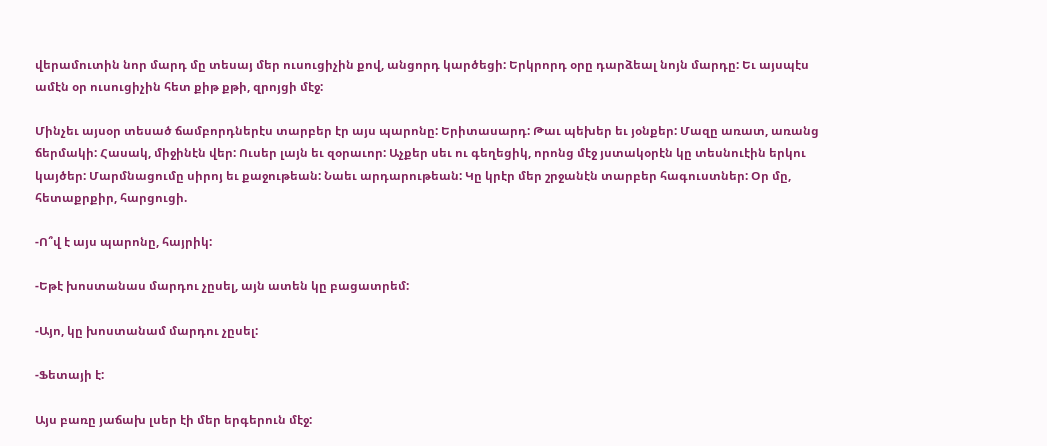վերամուտին նոր մարդ մը տեսայ մեր ուսուցիչին քով, անցորդ կարծեցի: Երկրորդ օրը դարձեալ նոյն մարդը: Եւ այսպէս ամէն օր ուսուցիչին հետ քիթ քթի, զրոյցի մէջ:

Մինչեւ այսօր տեսած ճամբորդներէս տարբեր էր այս պարոնը: Երիտասարդ: Թաւ պեխեր եւ յօնքեր: Մազը առատ, առանց ճերմակի: Հասակ, միջինէն վեր: Ուսեր լայն եւ զօրաւոր: Աչքեր սեւ ու գեղեցիկ, որոնց մէջ յստակօրէն կը տեսնուէին երկու կայծեր: Մարմնացումը սիրոյ եւ քաջութեան: Նաեւ արդարութեան: Կը կրէր մեր շրջանէն տարբեր հագուստներ: Օր մը, հետաքրքիր, հարցուցի.

-Ո՞վ է այս պարոնը, հայրիկ:

-Եթէ խոստանաս մարդու չըսել, այն ատեն կը բացատրեմ:

-Այո, կը խոստանամ մարդու չըսել:

-Ֆետայի է:

Այս բառը յաճախ լսեր էի մեր երգերուն մէջ: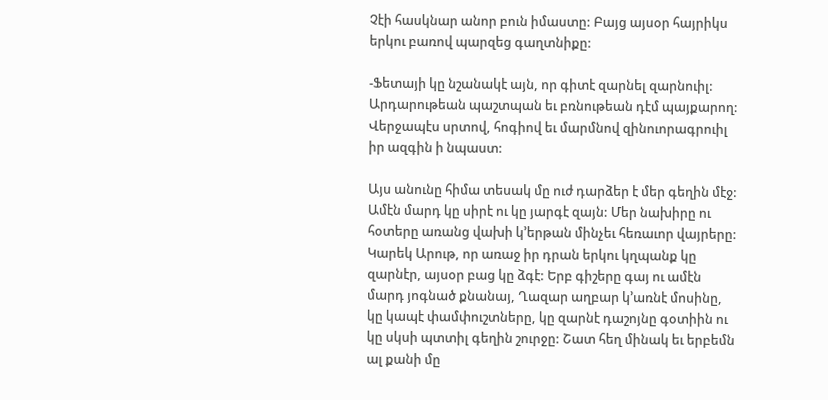Չէի հասկնար անոր բուն իմաստը: Բայց այսօր հայրիկս երկու բառով պարզեց գաղտնիքը:

-Ֆետայի կը նշանակէ այն, որ գիտէ զարնել զարնուիլ: Արդարութեան պաշտպան եւ բռնութեան դէմ պայքարող: Վերջապէս սրտով, հոգիով եւ մարմնով զինուորագրուիլ իր ազգին ի նպաստ:

Այս անունը հիմա տեսակ մը ուժ դարձեր է մեր գեղին մէջ: Ամէն մարդ կը սիրէ ու կը յարգէ զայն: Մեր նախիրը ու հօտերը առանց վախի կ՚երթան մինչեւ հեռաւոր վայրերը: Կարեկ Արութ, որ առաջ իր դրան երկու կղպանք կը զարնէր, այսօր բաց կը ձգէ: Երբ գիշերը գայ ու ամէն մարդ յոգնած քնանայ, Ղազար աղբար կ՚առնէ մոսինը, կը կապէ փամփուշտները, կը զարնէ դաշոյնը գօտիին ու կը սկսի պտտիլ գեղին շուրջը: Շատ հեղ մինակ եւ երբեմն ալ քանի մը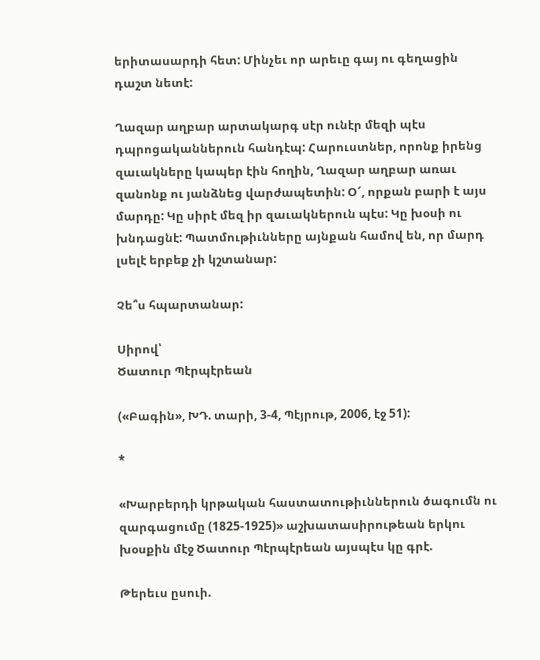երիտասարդի հետ: Մինչեւ որ արեւը գայ ու գեղացին դաշտ նետէ:

Ղազար աղբար արտակարգ սէր ունէր մեզի պէս դպրոցականներուն հանդէպ: Հարուստներ, որոնք իրենց զաւակները կապեր էին հողին, Ղազար աղբար առաւ զանոնք ու յանձնեց վարժապետին: Օ՜, որքան բարի է այս մարդը: Կը սիրէ մեզ իր զաւակներուն պէս: Կը խօսի ու խնդացնէ: Պատմութիւնները այնքան համով են, որ մարդ լսելէ երբեք չի կշտանար:

Չե՞ս հպարտանար:

Սիրով՝
Ծատուր Պէրպէրեան

(«Բագին», ԽԴ. տարի, 3-4, Պէյրութ, 2006, էջ 51):

*

«Խարբերդի կրթական հաստատութիւններուն ծագումն ու զարգացումը (1825-1925)» աշխատասիրութեան երկու խօսքին մէջ Ծատուր Պէրպէրեան այսպէս կը գրէ.

Թերեւս ըսուի.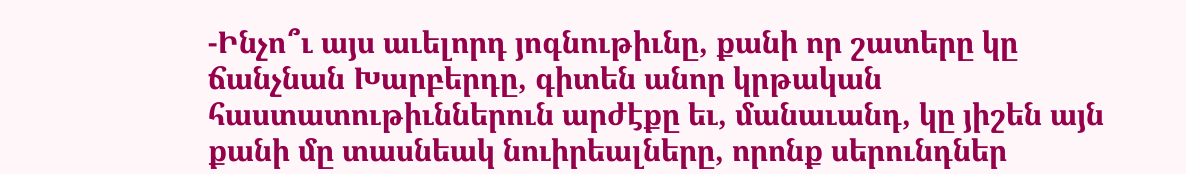-Ինչո՞ւ այս աւելորդ յոգնութիւնը, քանի որ շատերը կը ճանչնան Խարբերդը, գիտեն անոր կրթական հաստատութիւններուն արժէքը եւ, մանաւանդ, կը յիշեն այն քանի մը տասնեակ նուիրեալները, որոնք սերունդներ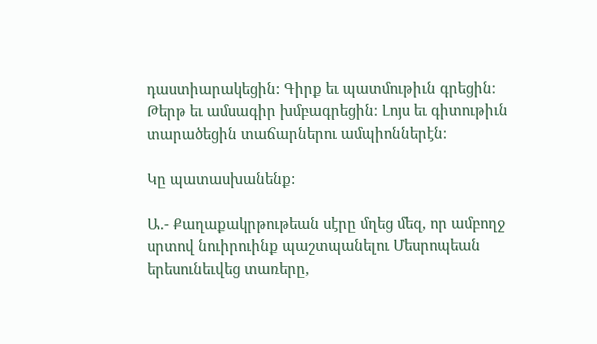դաստիարակեցին: Գիրք եւ պատմութիւն գրեցին։ Թերթ եւ ամսագիր խմբագրեցին։ Լոյս եւ գիտութիւն տարածեցին տաճարներու ամպիոններէն։

Կը պատասխանենք:

Ա.- Քաղաքակրթութեան սէրը մղեց մեզ, որ ամբողջ սրտով նուիրուինք պաշտպանելու Մեսրոպեան երեսունեւվեց տառերը,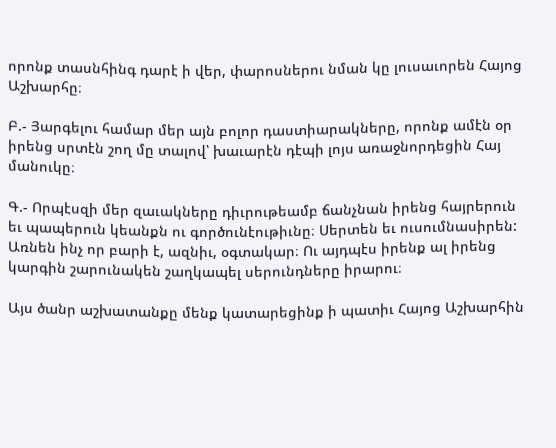որոնք տասնհինգ դարէ ի վեր, փարոսներու նման կը լուսաւորեն Հայոց Աշխարհը։

Բ.- Յարգելու համար մեր այն բոլոր դաստիարակները, որոնք ամէն օր իրենց սրտէն շող մը տալով՝ խաւարէն դէպի լոյս առաջնորդեցին Հայ մանուկը։

Գ.- Որպէսզի մեր զաւակները դիւրութեամբ ճանչնան իրենց հայրերուն եւ պապերուն կեանքն ու գործունէութիւնը։ Սերտեն եւ ուսումնասիրեն: Առնեն ինչ որ բարի է, ազնիւ, օգտակար։ Ու այդպէս իրենք ալ իրենց կարգին շարունակեն շաղկապել սերունդները իրարու։

Այս ծանր աշխատանքը մենք կատարեցինք ի պատիւ Հայոց Աշխարհին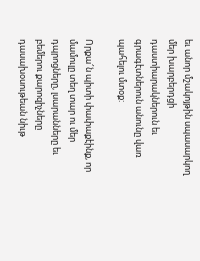եւ անոր մշակոյթին սպասարկող մեր խարբերդցի դաստիարակներուն եւ գրագէտներուն անունը վառ պահելու մտօք:

Որքա՜ն պիտի փափաքէինք, որ մամուլը տեղ տար ու մեր դպրոցները, լսարանները եւ բեմերու քարոզիչները դասախօսութեան նիւթ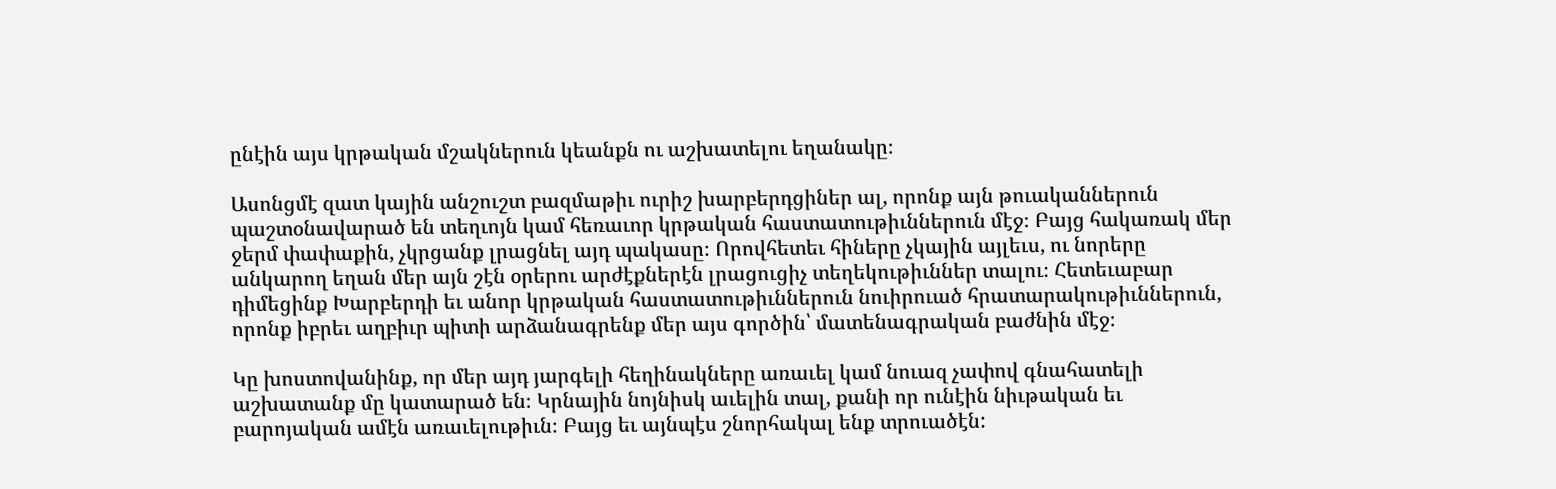ընէին այս կրթական մշակներուն կեանքն ու աշխատելու եղանակը։

Ասոնցմէ զատ կային անշուշտ բազմաթիւ ուրիշ խարբերդցիներ ալ, որոնք այն թուականներուն պաշտօնավարած են տեղւոյն կամ հեռաւոր կրթական հաստատութիւններուն մէջ։ Բայց հակառակ մեր ջերմ փափաքին, չկրցանք լրացնել այդ պակասը։ Որովհետեւ հիները չկային այլեւս, ու նորերը անկարող եղան մեր այն շէն օրերու արժէքներէն լրացուցիչ տեղեկութիւններ տալու։ Հետեւաբար դիմեցինք Խարբերդի եւ անոր կրթական հաստատութիւններուն նուիրուած հրատարակութիւններուն, որոնք իբրեւ աղբիւր պիտի արձանագրենք մեր այս գործին՝ մատենագրական բաժնին մէջ։

Կը խոստովանինք, որ մեր այդ յարգելի հեղինակները առաւել կամ նուազ չափով գնահատելի աշխատանք մը կատարած են։ Կրնային նոյնիսկ աւելին տալ, քանի որ ունէին նիւթական եւ բարոյական ամէն առաւելութիւն։ Բայց եւ այնպէս շնորհակալ ենք տրուածէն: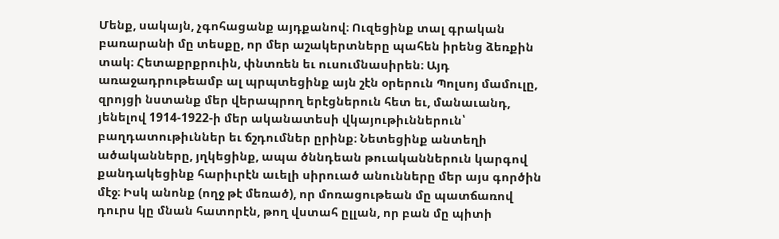Մենք, սակայն, չգոհացանք այդքանով։ Ուզեցինք տալ գրական բառարանի մը տեսքը, որ մեր աշակերտները պահեն իրենց ձեռքին տակ։ Հետաքրքրուին, փնտռեն եւ ուսումնասիրեն։ Այդ առաջադրութեամբ ալ պրպտեցինք այն շէն օրերուն Պոլսոյ մամուլը, զրոյցի նստանք մեր վերապրող երէցներուն հետ եւ, մանաւանդ, յենելով 1914-1922-ի մեր ականատեսի վկայութիւններուն՝ բաղդատութիւններ եւ ճշդումներ ըրինք։ Նետեցինք անտեղի ածականները, յղկեցինք, ապա ծննդեան թուականներուն կարգով քանդակեցինք հարիւրէն աւելի սիրուած անունները մեր այս գործին մէջ։ Իսկ անոնք (ողջ թէ մեռած), որ մոռացութեան մը պատճառով դուրս կը մնան հատորէն, թող վստահ ըլլան, որ բան մը պիտի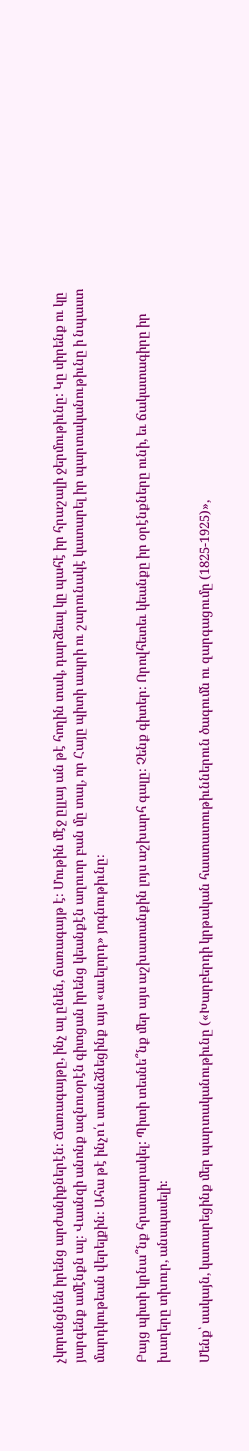չկորսնցնեն իրենց արժանիքներէն։ Ճառագայթը, ինչ ալ ընեն, ճառագայթ է։ Մութին մէջ ըլլայ ան թէ հողին տակ, դարձեալ կը պահէ իր հրաշալի ջերմութիւնը: Կը սիրենք ու կը յարգենք ամէնքն ալ։ Վասնզի անոնք ազնուօրէն գիտցան իրենց կեանքէն աղուոր բան մը տալ, որ Հայը պիտի ապրի ու շարունակէ կատարել իր պարտականութիւնը ի նպաստ մարդկութեան վերելքին։ Ահա թէ ինչո՛ւ ստանձնեցինք այս «աւելորդ» յոգնութիւնը։

Բայց պիտի կրնա՞նք հրատարակել: Պիտի տեսնե՞նք մեր այս աշխատանքին լոյս աշխարհ գալը։ Չենք գիտեր։ Որովհետեւ կեանքը իր օրէնքները ունի, եւ ճակատագիրը իր խաղերը տխուր, անսպասելի։

Մենք՝ սակայն, կատարեցինք մեր պարտականութիւնը («Խարբերդի կրթական հաստատութիւններուն ծագումն ու զարգացումը (1825-1925)»,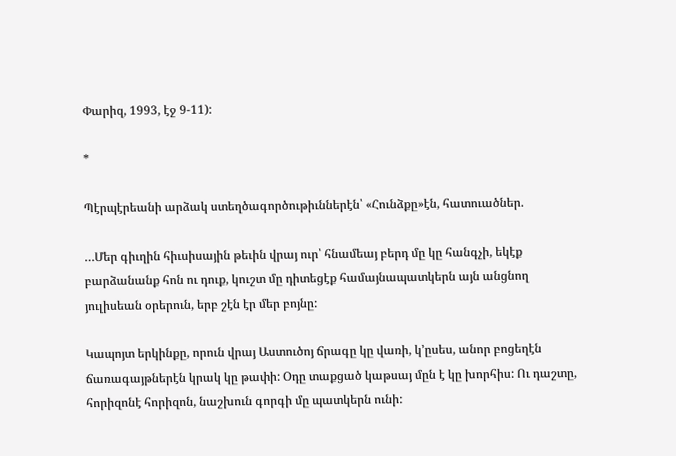Փարիզ, 1993, էջ 9-11):

*

Պէրպէրեանի արձակ ստեղծագործութիւններէն՝ «Հունձքը»էն, հատուածներ.

…Մեր գիւղին հիւսիսային թեւին վրայ ուր՝ հնամեայ բերդ մը կը հանգչի, եկէք բարձանանք հոն ու դուք, կուշտ մը դիտեցէք համայնապատկերն այն անցնող յուլիսեան օրերուն, երբ շէն էր մեր բոյնը:

Կապոյտ երկինքը, որուն վրայ Աստուծոյ ճրագը կը վառի, կ՚ըսես, անոր բոցեղէն ճառագայթներէն կրակ կը թափի: Օդը տաքցած կաթսայ մըն է կը խորհիս: Ու դաշտը, հորիզոնէ հորիզոն, նաշխուն գորգի մը պատկերն ունի: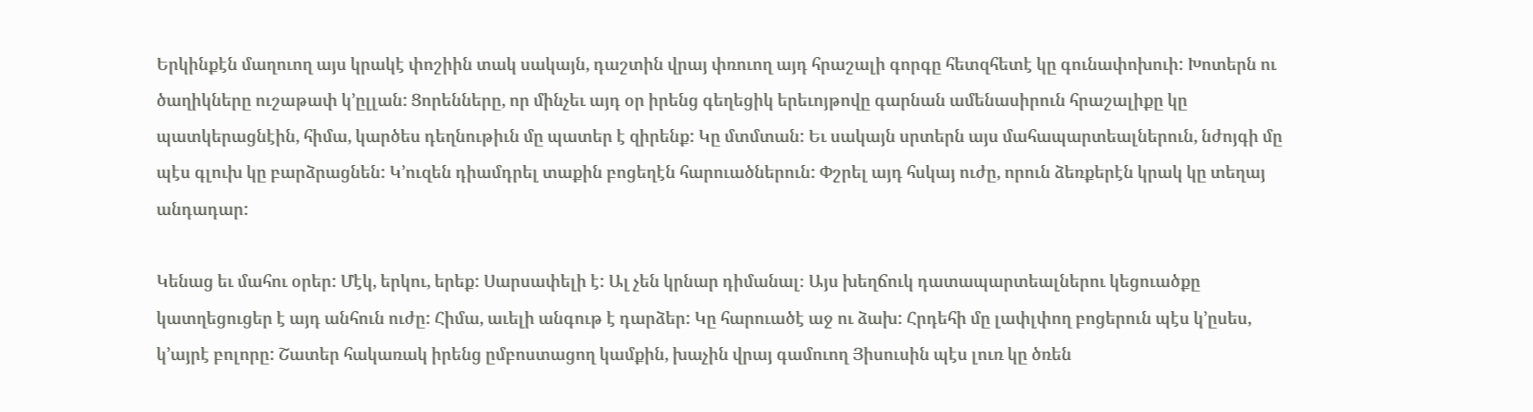Երկինքէն մաղուող այս կրակէ փոշիին տակ սակայն, դաշտին վրայ փռուող այդ հրաշալի գորգը հետզհետէ կը գունափոխուի: Խոտերն ու ծաղիկները ուշաթափ կ՚ըլլան: Ցորենները, որ մինչեւ այդ օր իրենց գեղեցիկ երեւոյթովը գարնան ամենասիրուն հրաշալիքը կը պատկերացնէին, հիմա, կարծես դեղնութիւն մը պատեր է զիրենք: Կը մտմտան: Եւ սակայն սրտերն այս մահապարտեալներուն, նժոյգի մը պէս գլուխ կը բարձրացնեն: Կ՚ուզեն դիամդրել տաքին բոցեղէն հարուածներուն: Փշրել այդ հսկայ ուժը, որուն ձեռքերէն կրակ կը տեղայ անդադար:

Կենաց եւ մահու օրեր: Մէկ, երկու, երեք: Սարսափելի է: Ալ չեն կրնար դիմանալ։ Այս խեղճուկ դատապարտեալներու կեցուածքը կատղեցուցեր է այդ անհուն ուժը: Հիմա, աւելի անգութ է դարձեր: Կը հարուածէ աջ ու ձախ: Հրդեհի մը լափլփող բոցերուն պէս կ՚ըսես, կ՚այրէ բոլորը: Շատեր հակառակ իրենց ըմբոստացող կամքին, խաչին վրայ գամուող Յիսուսին պէս լուռ կը ծռեն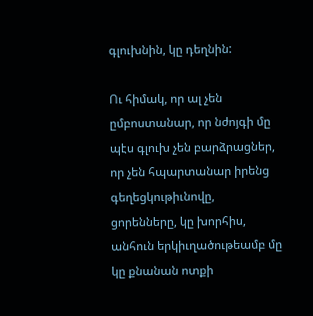գլուխնին, կը դեղնին:

Ու հիմակ, որ ալ չեն ըմբոստանար, որ նժոյգի մը պէս գլուխ չեն բարձրացներ, որ չեն հպարտանար իրենց գեղեցկութիւնովը, ցորենները, կը խորհիս, անհուն երկիւղածութեամբ մը կը քնանան ոտքի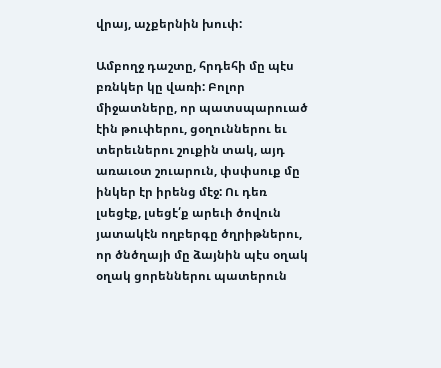վրայ, աչքերնին խուփ:

Ամբողջ դաշտը, հրդեհի մը պէս բռնկեր կը վառի: Բոլոր միջատները, որ պատսպարուած էին թուփերու, ցօղուններու եւ տերեւներու շուքին տակ, այդ առաւօտ շուարուն, փսփսուք մը ինկեր էր իրենց մէջ: Ու դեռ լսեցէք, լսեցէ՛ք արեւի ծովուն յատակէն ողբերգը ծղրիթներու, որ ծնծղայի մը ձայնին պէս օղակ օղակ ցորեններու պատերուն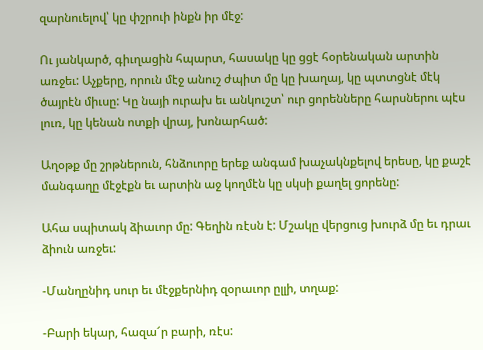զարնուելով՝ կը փշրուի ինքն իր մէջ:

Ու յանկարծ, գիւղացին հպարտ, հասակը կը ցցէ հօրենական արտին առջեւ: Աչքերը, որուն մէջ անուշ ժպիտ մը կը խաղայ, կը պտտցնէ մէկ ծայրէն միւսը: Կը նայի ուրախ եւ անկուշտ՝ ուր ցորենները հարսներու պէս լուռ, կը կենան ոտքի վրայ, խոնարհած:

Աղօթք մը շրթներուն, հնձուորը երեք անգամ խաչակնքելով երեսը, կը քաշէ մանգաղը մէջէքն եւ արտին աջ կողմէն կը սկսի քաղել ցորենը:

Ահա սպիտակ ձիաւոր մը: Գեղին ռէսն է: Մշակը վերցուց խուրձ մը եւ դրաւ ձիուն առջեւ:

-Մանղընիդ սուր եւ մէջքերնիդ զօրաւոր ըլլի, տղաք:

-Բարի եկար, հազա՜ր բարի, ռէս: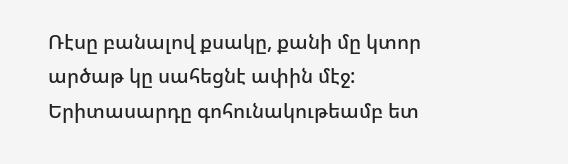Ռէսը բանալով քսակը, քանի մը կտոր արծաթ կը սահեցնէ ափին մէջ: Երիտասարդը գոհունակութեամբ ետ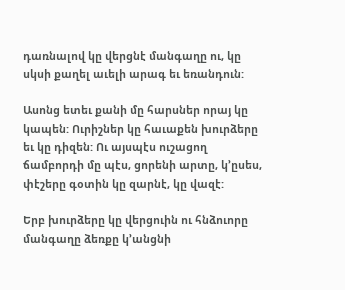դառնալով կը վերցնէ մանգաղը ու, կը սկսի քաղել աւելի արագ եւ եռանդուն:

Ասոնց ետեւ քանի մը հարսներ որայ կը կապեն: Ուրիշներ կը հաւաքեն խուրձերը եւ կը դիզեն: Ու այսպէս ուշացող ճամբորդի մը պէս, ցորենի արտը, կ՚ըսես, փէշերը գօտին կը զարնէ, կը վազէ:

Երբ խուրձերը կը վերցուին ու հնձուորը մանգաղը ձեռքը կ՚անցնի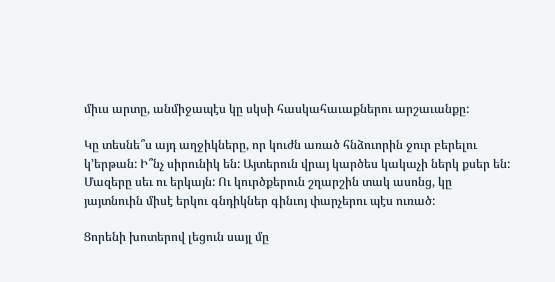միւս արտը, անմիջապէս կը սկսի հասկահաւաքներու արշաւանքը:

Կը տեսնե՞ս այդ աղջիկները, որ կուժն առած հնձուորին ջուր բերելու կ՚երթան: Ի՞նչ սիրունիկ են: Այտերուն վրայ կարծես կակաչի ներկ քսեր են: Մազերը սեւ ու երկայն: Ու կուրծքերուն շղարշին տակ ասոնց, կը յայտնուին միսէ երկու գնդիկներ գինւոյ փարչերու պէս ուռած:

Ցորենի խոտերով լեցուն սայլ մը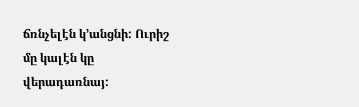ճռնչելէն կ՚անցնի: Ուրիշ մը կալէն կը վերադառնայ: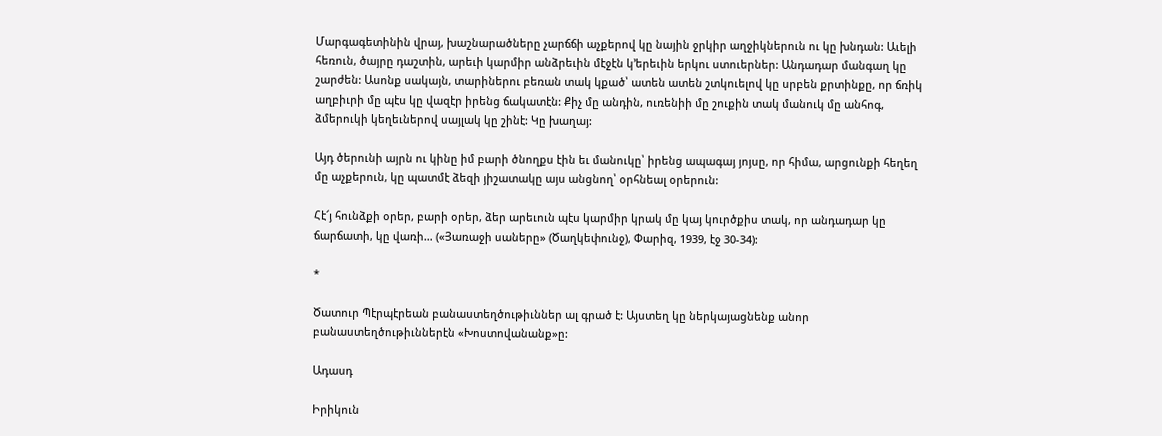Մարգագետինին վրայ, խաշնարածները չարճճի աչքերով կը նային ջրկիր աղջիկներուն ու կը խնդան: Աւելի հեռուն, ծայրը դաշտին, արեւի կարմիր անձրեւին մէջէն կ՚երեւին երկու ստուերներ: Անդադար մանգաղ կը շարժեն: Ասոնք սակայն, տարիներու բեռան տակ կքած՝ ատեն ատեն շտկուելով կը սրբեն քրտինքը, որ ճռիկ աղբիւրի մը պէս կը վազէր իրենց ճակատէն: Քիչ մը անդին, ուռենիի մը շուքին տակ մանուկ մը անհոգ, ձմերուկի կեղեւներով սայլակ կը շինէ: Կը խաղայ:

Այդ ծերունի այրն ու կինը իմ բարի ծնողքս էին եւ մանուկը՝ իրենց ապագայ յոյսը, որ հիմա, արցունքի հեղեղ մը աչքերուն, կը պատմէ ձեզի յիշատակը այս անցնող՝ օրհնեալ օրերուն:

Հէ՜յ հունձքի օրեր, բարի օրեր, ձեր արեւուն պէս կարմիր կրակ մը կայ կուրծքիս տակ, որ անդադար կը ճարճատի, կը վառի… («Յառաջի սաները» (Ծաղկեփունջ), Փարիզ, 1939, էջ 30-34):

*

Ծատուր Պէրպէրեան բանաստեղծութիւններ ալ գրած է: Այստեղ կը ներկայացնենք անոր բանաստեղծութիւններէն «Խոստովանանք»ը:

Ադասդ

Իրիկուն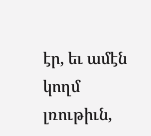էր, եւ ամէն կողմ լռութիւն,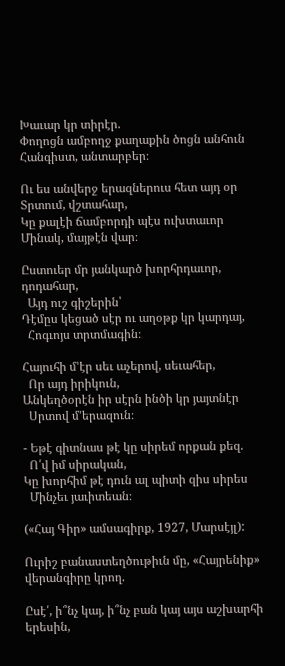Խաւար կր տիրէր.
Փողոցն ամբողջ քաղաքին ծոցն անհուն
Հանգիստ, անտարբեր։

Ու ես անվերջ երազներուս հետ այդ օր
Տրտում, վշտահար,
Կը քալէի ճամբորդի պէս ուխտաւոր
Մինակ, մայթէն վար։

Ըստուեր մր յանկարծ խորհրդաւոր, դոդահար,
  Այդ ուշ գիշերին՝
Դէմըս կեցած սէր ու աղօթք կր կարդայ,
  Հոգւոյս տրտմագին։

Հայուհի մ՚էր սեւ աչերով, սեւահեր,
  Որ այդ իրիկուն,
Անկեղծօրէն իր սէրն ինծի կր յայտնէր
  Սրտով մ՚երազուն։

- Եթէ գիտնաս թէ կը սիրեմ որքան քեզ.
  Ո՛վ իմ սիրական,
Կը խորհիմ թէ դուն ալ պիտի զիս սիրես
  Մինչեւ յաւիտեան։

(«Հայ Գիր» ամսագիրք, 1927, Մարսէյլ):

Ուրիշ բանաստեղծութիւն մը, «Հայրենիք» վերանգիրը կրող.

Ըսէ՛, ի՞նչ կայ, ի՞նչ բան կայ այս աշխարհի երեսին,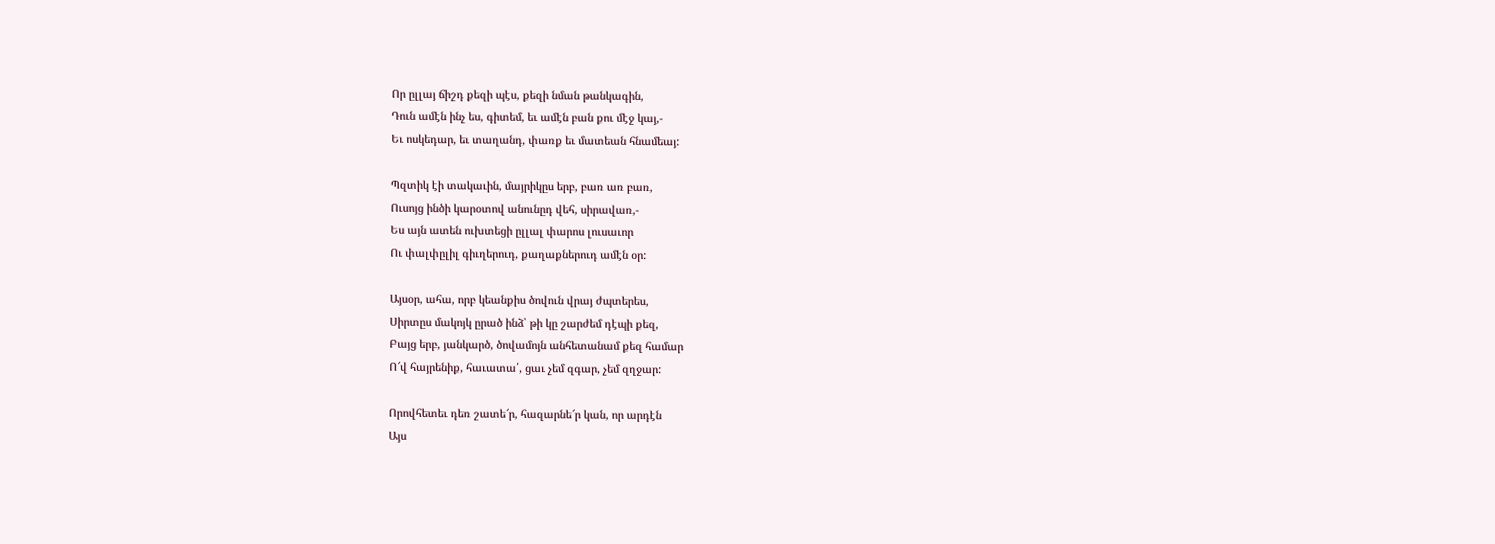Որ ըլլայ ճիշդ քեզի պէս, քեզի նման թանկագին,
Դուն ամէն ինչ ես, գիտեմ, եւ ամէն բան քու մէջ կայ,-
Եւ ոսկեդար, եւ տաղանդ, փառք եւ մատեան հնամեայ:

Պզտիկ էի տակաւին, մայրիկըս երբ, բառ առ բառ,
Ուսոյց ինծի կարօտով անունըդ վեհ, սիրավառ,-
Ես այն ատեն ուխտեցի ըլլալ փարոս լուսաւոր
Ու փալփըլիլ գիւղերուդ, քաղաքներուդ ամէն օր:

Այսօր, ահա, որբ կեանքիս ծովուն վրայ ժպտերես,
Սիրտըս մակոյկ ըրած ինձ՝ թի կը շարժեմ դէպի քեզ,
Բայց երբ, յանկարծ, ծովամոյն անհետանամ քեզ համար
Ո՜վ հայրենիք, հաւատա՛, ցաւ չեմ զգար, չեմ զղջար:

Որովհետեւ դեռ շատե՜ր, հազարնե՜ր կան, որ արդէն
Այս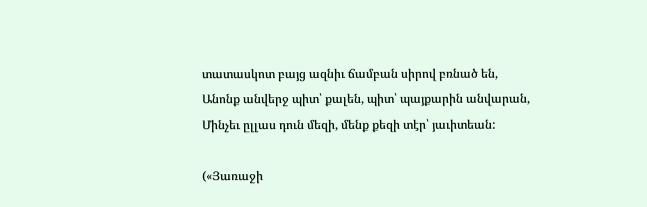տատասկոտ բայց ազնիւ ճամբան սիրով բռնած են,
Անոնք անվերջ պիտ՝ քալեն, պիտ՝ պայքարին անվարան,
Մինչեւ ըլլաս դուն մեզի, մենք քեզի տէր՝ յաւիտեան:

(«Յառաջի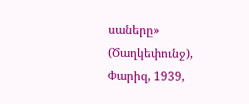սաները» (Ծաղկեփունջ), Փարիզ, 1939,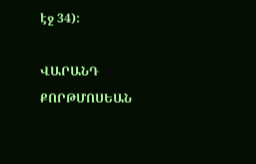էջ 34):

ՎԱՐԱՆԴ ՔՈՐԹՄՈՍԵԱՆ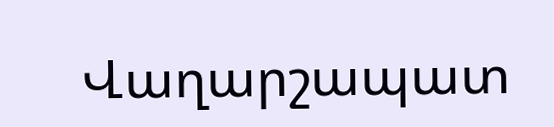Վաղարշապատ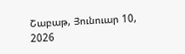Շաբաթ, Յունուար 10, 2026